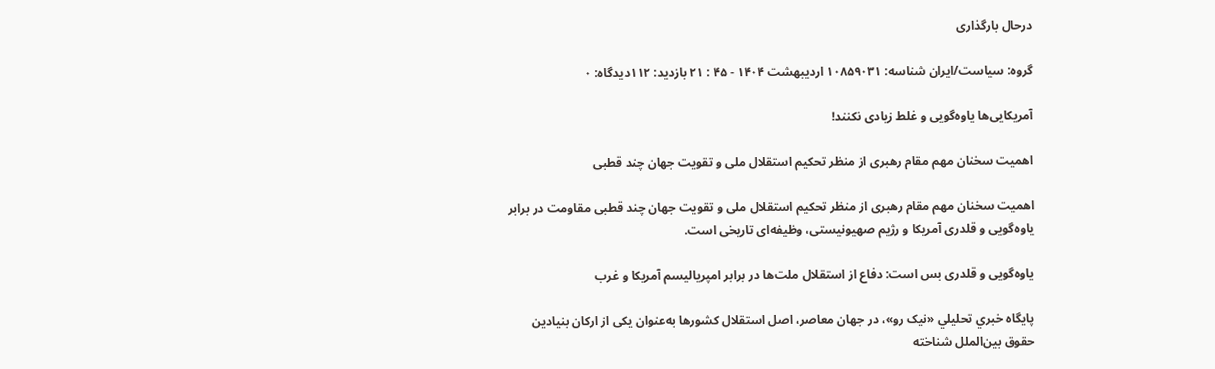درحال بارگذاری

گروه: سیاست/ایران شناسه: ۱۰۸۵۹۰۳۱ اردیبهشت ۱۴۰۴ - ۴۵ : ۲۱ بازدید: ۱۱۲دیدگاه: ۰

آمریکایی‌ها یاوه‌گویی و غلط زیادی نکنند!

اهمیت سخنان مهم مقام رهبری از منظر تحکیم استقلال ملی و تقویت جهان چند قطبی

اهمیت سخنان مهم مقام رهبری از منظر تحکیم استقلال ملی و تقویت جهان چند قطبی مقاومت در برابر یاوه‌گویی و قلدری آمریکا و رژیم صهیونیستی، وظیفه‌ای تاریخی است.

یاوه‌گویی و قلدری بس است: دفاع از استقلال ملت‌ها در برابر امپریالیسم آمریکا و غرب

پايگاه خبري تحليلي «نيک رو»، در جهان معاصر، اصل استقلال کشورها به‌عنوان یکی از ارکان بنیادین حقوق بین‌الملل شناخته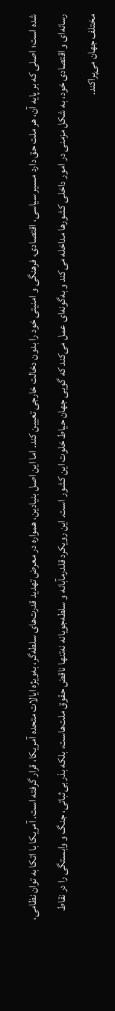شده است؛ اصلی که بر پایه آن، هر ملت حق دارد مسیر سیاسی، اقتصادی، فرهنگی و امنیتی خود را بدون دخالت خارجی تعیین کند. اما این اصل بنیادین، همواره در معرض تهدید قدرت‌های سلطه‌گر، به‌ویژه ایالات متحده آمریکا، قرار گرفته است. آمریکا با اتکا به توان نظامی، رسانه‌ای و اقتصادی خود، به شکل مزمنی در امور داخلی کشورها مداخله می‌کند و به‌گونه‌ای عمل می‌کند که گویی جهان حیاط خلوت این کشور است. این رویکرد قلدرمآبانه و سلطه‌جویانه نه‌تنها ناقض حقوق ملت‌هاست، بلکه بذر بی‌ثباتی، جنگ و وابستگی را در نقاط مختلف جهان می‌پراکند.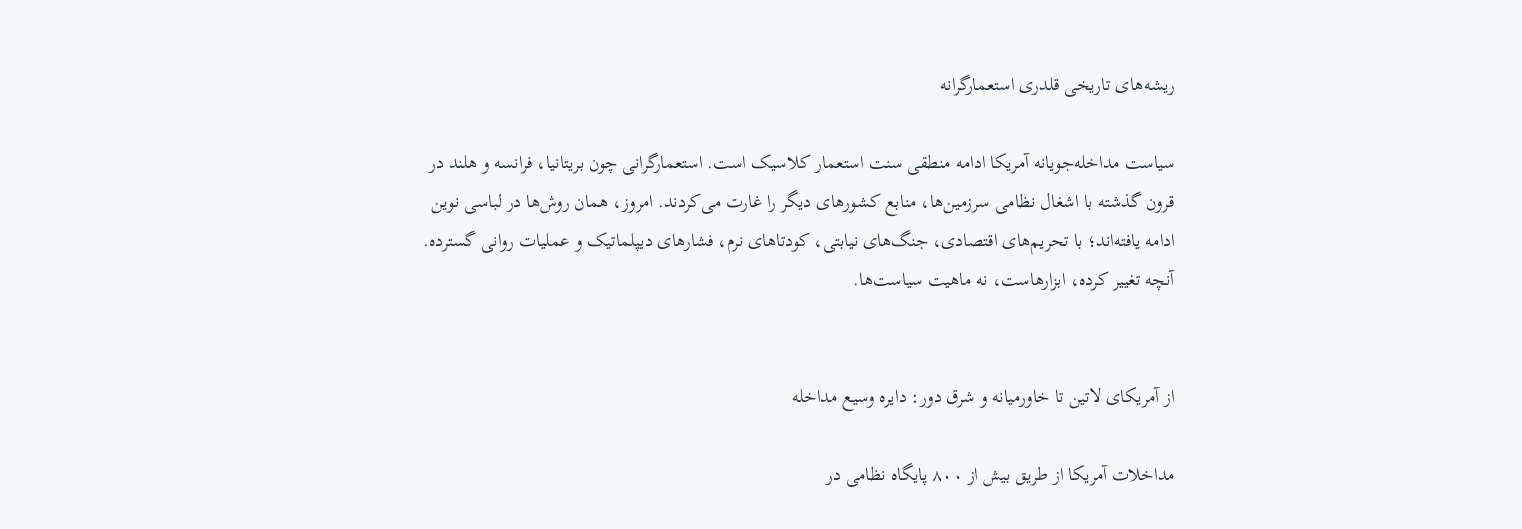ریشه‌های تاریخی قلدری استعمارگرانه

سیاست مداخله‌جویانه آمریکا ادامه منطقی سنت استعمار کلاسیک است. استعمارگرانی چون بریتانیا، فرانسه و هلند در قرون گذشته با اشغال نظامی سرزمین‌ها، منابع کشورهای دیگر را غارت می‌کردند. امروز، همان روش‌ها در لباسی نوین ادامه یافته‌اند؛ با تحریم‌های اقتصادی، جنگ‌های نیابتی، کودتاهای نرم، فشارهای دیپلماتیک و عملیات روانی گسترده. آنچه تغییر کرده، ابزارهاست، نه ماهیت سیاست‌ها.


از آمریکای لاتین تا خاورمیانه و شرق دور: دایره وسیع مداخله

مداخلات آمریکا از طریق بیش از ۸۰۰ پایگاه نظامی در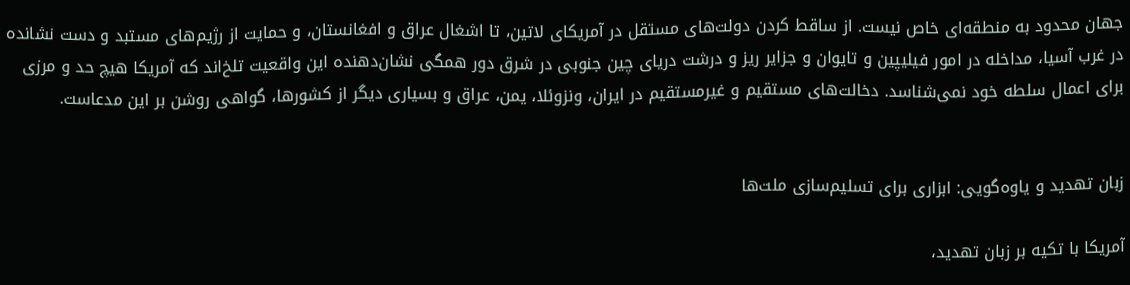جهان محدود به منطقه‌ای خاص نیست. از ساقط کردن دولت‌های مستقل در آمریکای لاتین، تا اشغال عراق و افغانستان، و حمایت از رژیم‌های مستبد و دست نشانده در غرب آسیا، مداخله در امور فیلیپین و تایوان و جزایر ریز و درشت دریای چین جنوبی در شرق دور همگی نشان‌دهنده این واقعیت تلخ‌اند که آمریکا هیچ حد و مرزی برای اعمال سلطه خود نمی‌شناسد. دخالت‌های مستقیم و غیرمستقیم در ایران، ونزوئلا، یمن، عراق و بسیاری دیگر از کشورها، گواهی روشن بر این مدعاست.


زبان تهدید و یاوه‌گویی: ابزاری برای تسلیم‌سازی ملت‌ها

آمریکا با تکیه بر زبان تهدید،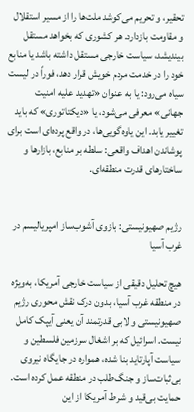تحقیر، و تحریم می‌کوشد ملت‌ها را از مسیر استقلال و مقاومت بازدارد. هر کشوری که بخواهد مستقل بیندیشد، سیاست خارجی مستقل داشته باشد یا منابع خود را در خدمت مردم خویش قرار دهد، فوراً در لیست سیاه می‌رود: یا به عنوان «تهدید علیه امنیت جهانی» معرفی می‌شود، یا «دیکتاتوری» که باید تغییر یابد. این یاوه‌گویی‌ها، در واقع پرده‌ای است برای پوشاندن اهداف واقعی: سلطه بر منابع، بازارها و ساختارهای قدرت منطقه‌ای.


رژیم صهیونیستی: بازوی آشوب‌ساز امپریالیسم در غرب آسیا

هیچ تحلیل دقیقی از سیاست خارجی آمریکا، به‌ویژه در منطقه غرب آسیا، بدون درک نقش محوری رژیم صهیونیستی و لابی قدرتمند آن یعنی آیپک کامل نیست. اسرائیل که بر اشغال سرزمین فلسطین و سیاست آپارتاید بنا شده، همواره در جایگاه نیروی بی‌ثبات‌ساز و جنگ‌طلب در منطقه عمل کرده است. حمایت بی‌قید و شرط آمریکا از این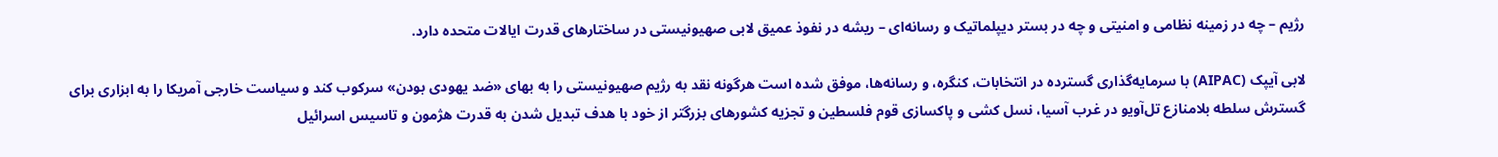رژیم – چه در زمینه نظامی و امنیتی و چه در بستر دیپلماتیک و رسانه‌ای – ریشه در نفوذ عمیق لابی صهیونیستی در ساختارهای قدرت ایالات متحده دارد.

لابی آیپک (AIPAC) با سرمایه‌گذاری گسترده در انتخابات، کنگره، و رسانه‌ها، موفق شده است هرگونه نقد به رژیم صهیونیستی را به بهای «ضد یهودی بودن» سرکوب کند و سیاست خارجی آمریکا را به ابزاری برای گسترش سلطه بلامنازع تل‌آویو در غرب آسیا، نسل کشی و پاکسازی قوم فلسطین و تجزیه کشورهای بزرگتر از خود با هدف تبدیل شدن به قدرت هژمون و تاسیس اسرائیل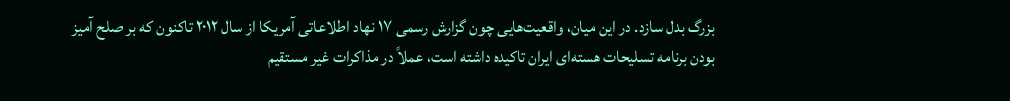بزرگ بدل سازد. در این میان، واقعیت‌هایی چون گزارش رسمی ۱۷ نهاد اطلاعاتی آمریکا از سال ۲۰۱۲ تاکنون که بر صلح آمیز بودن برنامه تسلیحات هسته‌ای ایران تاکیده داشته است، عملاً در مذاکرات غیر مستقیم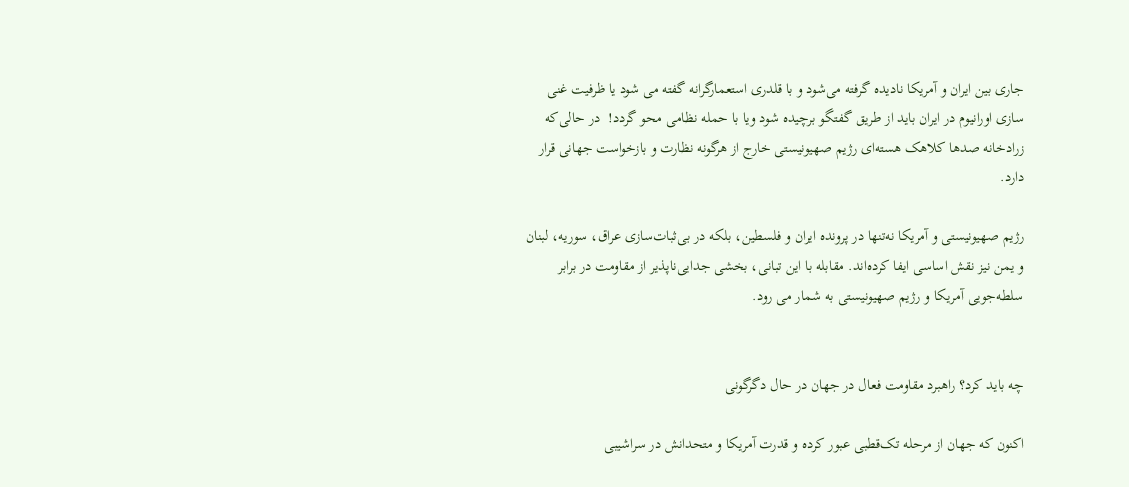جاری بین ایران و آمریکا نادیده گرفته می‌شود و با قلدری استعمارگرانه گفته می شود یا ظرفیت غنی سازی اورانیوم در ایران باید از طریق گفتگو برچیده شود ویا با حمله نظامی محو گردد!  در حالی‌که زرادخانه صدها کلاهک هسته‌ای رژیم صهیونیستی خارج از هرگونه نظارت و بازخواست جهانی قرار دارد.

رژیم صهیونیستی و آمریکا نه‌تنها در پرونده ایران و فلسطین، بلکه در بی‌ثبات‌سازی عراق، سوریه، لبنان و یمن نیز نقش اساسی ایفا کرده‌اند. مقابله با این تبانی، بخشی جدایی‌ناپذیر از مقاومت در برابر سلطه‌جویی آمریکا و رژیم صهیونیستی به شمار می رود.


چه باید کرد؟ راهبرد مقاومت فعال در جهان در حال دگرگونی

اکنون که جهان از مرحله تک‌قطبی عبور کرده و قدرت آمریکا و متحدانش در سراشیبی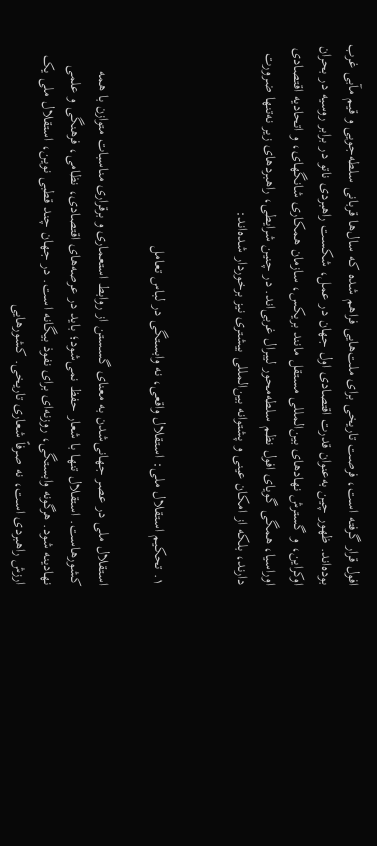افول قرار گرفته است، فرصت تاریخی برای ملت‌هایی فراهم شده که سال‌ها قربانی سلطه‌جویی و قیم‌ مآبی غرب بوده‌اند. ظهور چین به‌عنوان قدرت اقتصادی اول جهان در عمل، شکست راهبردی ناتو در برابر روسیه در بحران اوکراین، و گسترش نهادهای بین‌المللی مستقل مانند بریکس، سازمان همکاری شانگهای، و اتحادیه اقتصادی اوراسیا، همگی گویای افول نظم سلطه‌محور لیبرال غربی‌اند. در چنین شرایطی، راهبردهای زیر نه‌تنها ضرورت دارند، بلکه از امکان عینی و پشتوانه بین‌المللی بیشتری نیز برخوردار شده‌اند:


۱. تحکیم استقلال ملی: استقلال واقعی، نه وابستگی در لباس تعامل

استقلال ملی در عصر جهانی‌شدن به معنای گسستن از روابط استعماری و برقراری مناسبات متوازن با همه کشورهاست. استقلال تنها با شعار حفظ نمی‌شود؛ باید در عرصه‌های اقتصادی، نظامی، فرهنگی و علمی نهادینه شود. هرگونه وابستگی، روزنه‌ای برای نفوذ بیگانه است. در جهان چند قطبی نوین، استقلال ملی یک ارزش راهبردی است، نه صرفاً شعاری تاریخی. کشورهایی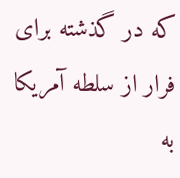که در گذشته برای فرار از سلطه آمریکا به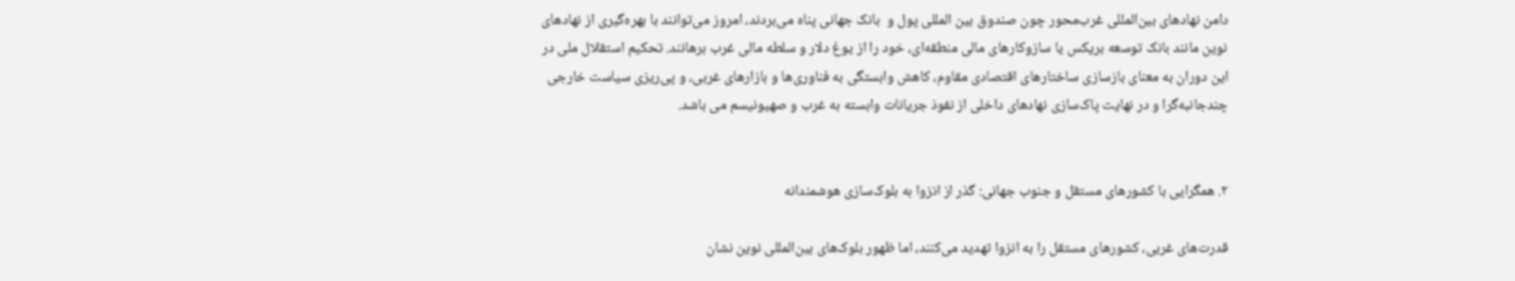دامن نهادهای بین‌المللی غرب‌محور چون صندوق بین المللی پول و  بانک جهانی پناه می‌بردند، امروز می‌توانند با بهره‌گیری از نهادهای نوین مانند بانک توسعه بریکس یا سازوکارهای مالی منطقه‌ای، خود را از یوغ دلار و سلطه مالی غرب برهانند. تحکیم استقلال ملی در این دوران به معنای بازسازی ساختارهای اقتصادی مقاوم، کاهش وابستگی به فناوری‌ها و بازارهای غربی، و پی‌ریزی سیاست خارجی چندجانبه‌گرا و در نهایت پاک‌سازی نهادهای داخلی از نفوذ جریانات وابسته به غرب و صهیونیسم می باشد.


۲. همگرایی با کشورهای مستقل و جنوب جهانی: گذر از انزوا به بلوک‌سازی هوشمندانه

قدرت‌های غربی، کشورهای مستقل را به انزوا تهدید می‌کنند، اما ظهور بلوک‌های بین‌المللی نوین نشان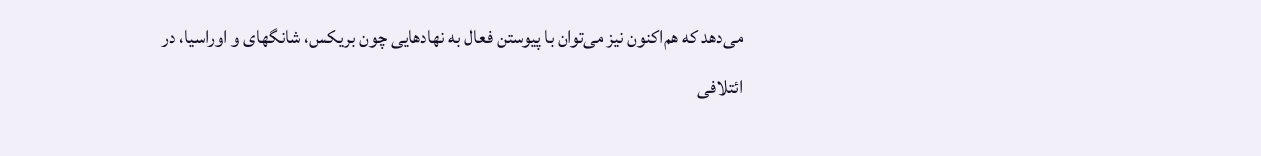می‌دهد که هم‌اکنون نیز می‌توان با پیوستن فعال به نهادهایی چون بریکس، شانگهای و اوراسیا، در ائتلافی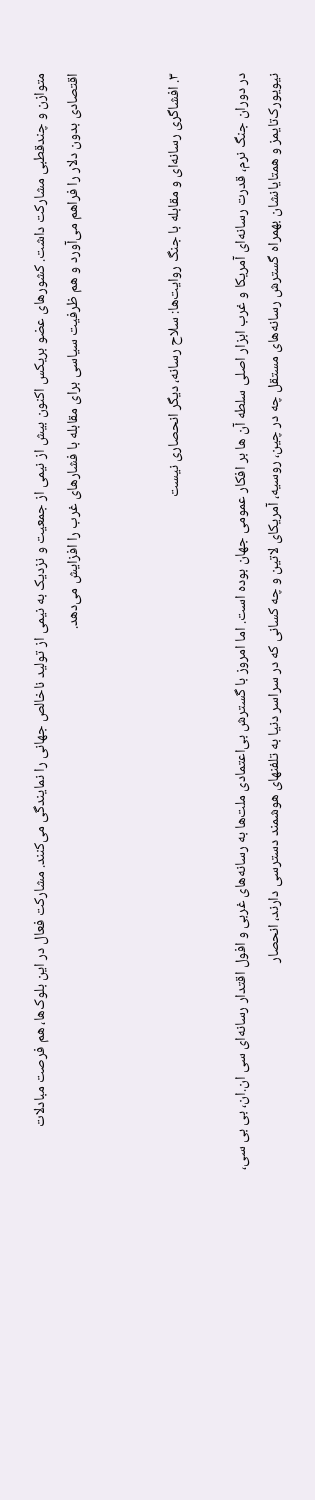متوازن و چندقطبی مشارکت داشت. کشورهای عضو بریکس اکنون بیش از نیمی از جمعیت و نزدیک به نیمی از تولید ناخالص جهانی را نمایندگی می‌کنند. مشارکت فعال در این بلوک‌ها، هم فرصت مبادلات اقتصادی بدون دلار را فراهم می‌آورد و هم ظرفیت سیاسی برای مقابله با فشارهای غرب را افزایش می‌دهد.


۳. افشاگری رسانه‌ای و مقابله با جنگ روایت‌ها: سلاح رسانه، دیگر انحصاری نیست

در دوران جنگ نرم، قدرت رسانه‌ای آمریکا و غرب ابزار اصلی سلطه آن ها بر افکار عمومی جهان بوده است. اما امروز با گسترش بی‌اعتمادی ملت‌ها به رسانه‌های غربی و افول اقتدار رسانه‌ای سی ان.ان، بی بی سی، نیویورک‌تایمز و همتایانشان بهمراه گسترش رسانه‌های مستقل چه در چین، روسیه، آمریکای لاتین و چه کسانی که در سراسر دنیا به تلفنهای هوشمند دسترسی دارند، انحصار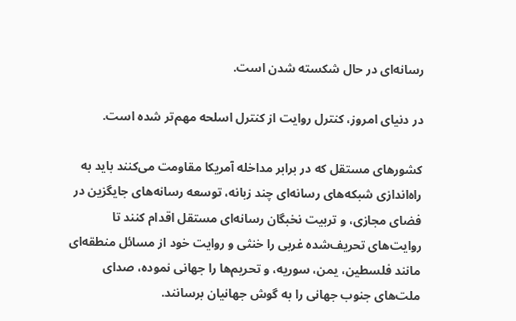رسانه‌ای در حال شکسته شدن است.

در دنیای امروز، کنترل روایت از کنترل اسلحه مهم‌تر شده است.

کشورهای مستقل که در برابر مداخله آمریکا مقاومت می‌کنند باید به راه‌اندازی شبکه‌های رسانه‌ای چند زبانه، توسعه رسانه‌های جایگزین در فضای مجازی، و تربیت نخبگان رسانه‌ای مستقل اقدام کنند تا روایت‌های تحریف‌شده غربی را خنثی و روایت خود از مسائل منطقه‌ای مانند فلسطین، یمن، سوریه، و تحریم‌ها را جهانی نموده، صدای ملت‌های جنوب جهانی را به گوش جهانیان برسانند.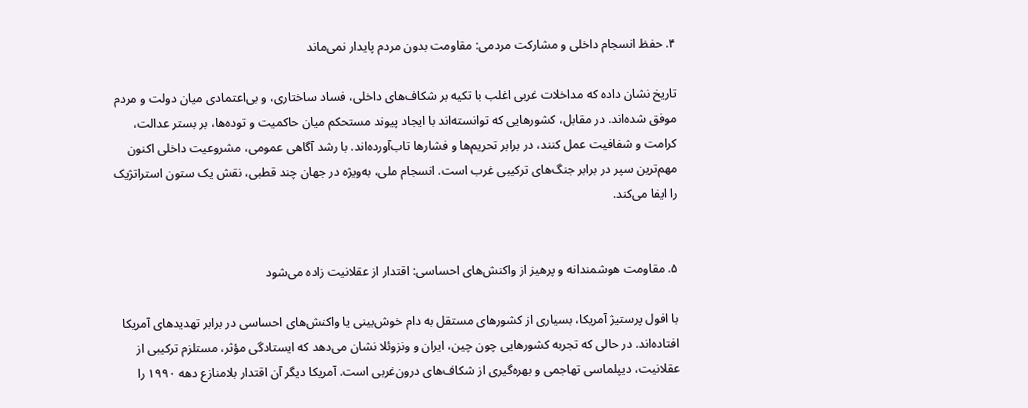۴. حفظ انسجام داخلی و مشارکت مردمی: مقاومت بدون مردم پایدار نمی‌ماند

تاریخ نشان داده که مداخلات غربی اغلب با تکیه بر شکاف‌های داخلی، فساد ساختاری، و بی‌اعتمادی میان دولت و مردم موفق شده‌اند. در مقابل، کشورهایی که توانسته‌اند با ایجاد پیوند مستحکم میان حاکمیت و توده‌ها، بر بستر عدالت، کرامت و شفافیت عمل کنند، در برابر تحریم‌ها و فشارها تاب‌آورده‌اند. با رشد آگاهی عمومی، مشروعیت داخلی اکنون مهم‌ترین سپر در برابر جنگ‌های ترکیبی غرب است. انسجام ملی، به‌ویژه در جهان چند قطبی، نقش یک ستون استراتژیک را ایفا می‌کند.


۵. مقاومت هوشمندانه و پرهیز از واکنش‌های احساسی: اقتدار از عقلانیت زاده می‌شود

با افول پرستیژ آمریکا، بسیاری از کشورهای مستقل به دام خوش‌بینی یا واکنش‌های احساسی در برابر تهدیدهای آمریکا افتاده‌اند. در حالی که تجربه کشورهایی چون چین، ایران و ونزوئلا نشان می‌دهد که ایستادگی مؤثر، مستلزم ترکیبی از عقلانیت، دیپلماسی تهاجمی و بهره‌گیری از شکاف‌های درون‌غربی است. آمریکا دیگر آن اقتدار بلامنازع دهه ۱۹۹۰ را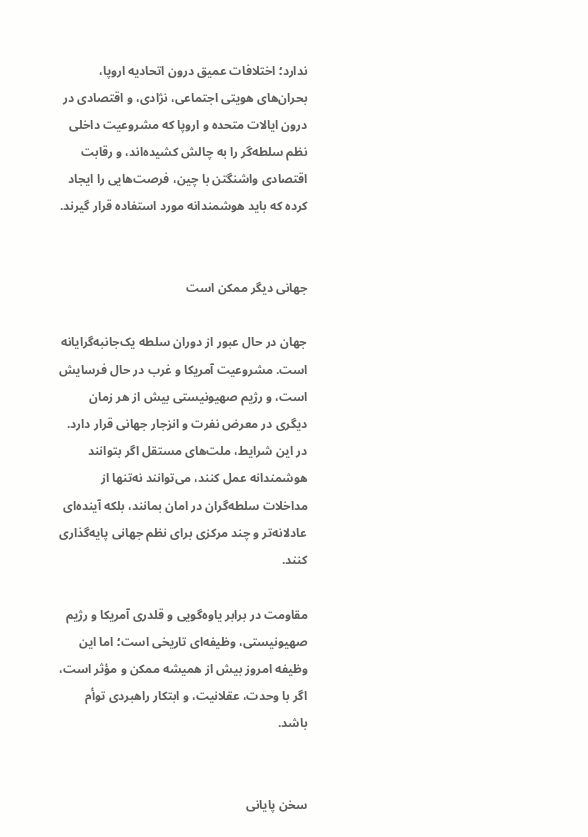ندارد؛ اختلافات عمیق درون اتحادیه اروپا، بحران‌های هویتی اجتماعی، نژادی، و اقتصادی در درون ایالات متحده و اروپا که مشروعیت داخلی نظم سلطه‌گر را به چالش کشیده‌اند، و رقابت اقتصادی واشنگتن با چین، فرصت‌هایی را ایجاد کرده که باید هوشمندانه مورد استفاده قرار گیرند.


جهانی دیگر ممکن است

جهان در حال عبور از دوران سلطه یک‌جانبه‌گرایانه است. مشروعیت آمریکا و غرب در حال فرسایش است، و رژیم صهیونیستی بیش از هر زمان دیگری در معرض نفرت و انزجار جهانی قرار دارد. در این شرایط، ملت‌های مستقل اگر بتوانند هوشمندانه عمل کنند، می‌توانند نه‌تنها از مداخلات سلطه‌گران در امان بمانند، بلکه آینده‌ای عادلانه‌تر و چند مرکزی برای نظم جهانی پایه‌گذاری کنند.

مقاومت در برابر یاوه‌گویی و قلدری آمریکا و رژیم صهیونیستی، وظیفه‌ای تاریخی است؛ اما این وظیفه امروز بیش از همیشه ممکن و مؤثر است، اگر با وحدت، عقلانیت، و ابتکار راهبردی توأم باشد.


سخن پایانی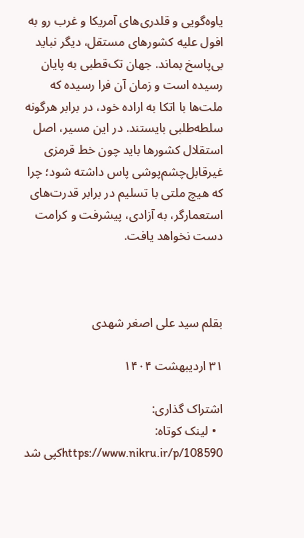یاوه‌گویی و قلدری‌های آمریکا و غرب رو به افول علیه کشورهای مستقل، دیگر نباید بی‌پاسخ بماند. جهان تک‌قطبی به پایان رسیده است و زمان آن فرا رسیده که ملت‌ها با اتکا به اراده خود، در برابر هرگونه سلطه‌طلبی بایستند. در این مسیر، اصل استقلال کشورها باید چون خط قرمزی غیرقابل‌چشم‌پوشی پاس داشته شود؛ چرا که هیچ ملتی با تسلیم در برابر قدرت‌های استعمارگر، به آزادی، پیشرفت و کرامت دست نخواهد یافت.



بقلم سید علی اصغر شهدی

۳۱ اردیبهشت ۱۴۰۴

اشتراک گذاری:
  • لینک کوتاه: https://www.nikru.ir/p/108590کپی شد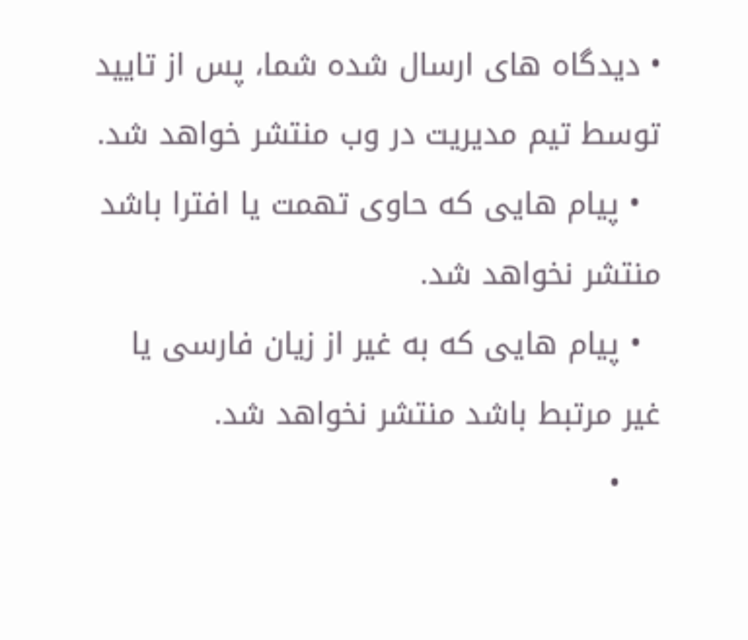• دیدگاه های ارسال شده شما، پس از تایید توسط تیم مدیریت در وب منتشر خواهد شد.
  • پیام هایی که حاوی تهمت یا افترا باشد منتشر نخواهد شد.
  • پیام هایی که به غیر از زیان فارسی یا غیر مرتبط باشد منتشر نخواهد شد.
    •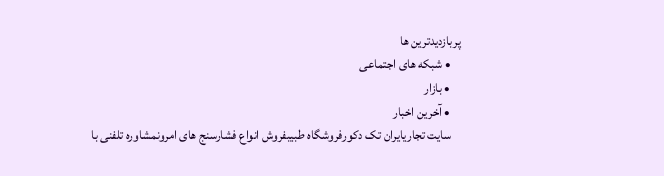پربازدیدترین ها
    • شبکه های اجتماعی
    • بازار
    • آخرین اخبار
    سایت تجاریایران تک دکورفروشگاه طبیبفروش انواع فشارسنج های امرونمشاوره تلفنی با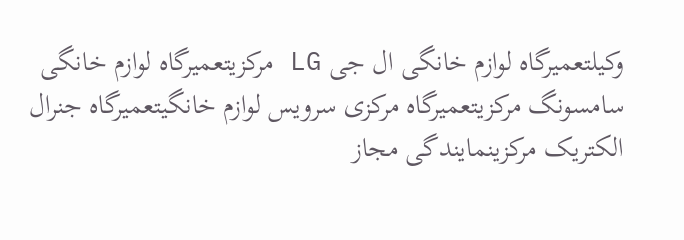وکیلتعمیرگاه لوازم خانگی ال جی LG مرکزیتعمیرگاه لوازم خانگی سامسونگ مرکزیتعمیرگاه مرکزی سرویس لوازم خانگیتعمیرگاه جنرال الکتریک مرکزینمایندگی مجاز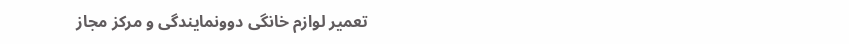تعمیر لوازم خانگی دوونمایندگی و مرکز مجاز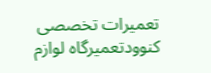تعمیرات تخصصی کنوودتعمیرگاه لوازم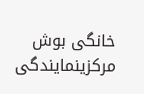خانگی بوش مرکزینمایندگی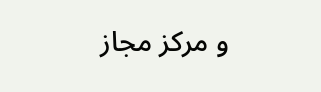و مرکز مجاز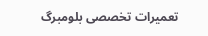تعمیرات تخصصی بلومبرگ